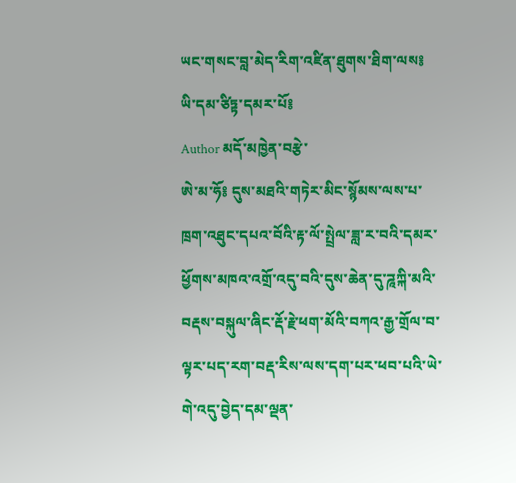ཡང་གསང་བླ་མེད་རིག་འཛིན་ཐུགས་ཐིག་ལས༔ ཡི་དམ་ཙིཏྟ་དམར་པོ༔
Author མདོ་མཁྱེན་བརྩེ་
ཨེ་མ་ཧོ༔ དུས་མཐའི་གཏེར་མིང་སྙོམས་ལས་པ་ཁྲག་འཐུང་དཔའ་བོའི་རྟ་ལོ་སྤྲེལ་ཟླ་ར་བའི་དམར་ཕྱོགས་མཁའ་འགྲོ་འདུ་བའི་དུས་ཆེན་དུ་ཌཱཀྐི་མའི་བརྡས་བསྐུལ་ཞིང་རྡོ་རྗེ་ཕག་མོའི་བཀའ་རྒྱ་གྲོལ་བ་ལྟར་པད་རག་བརྡ་རིས་ལས་དག་པར་ཕབ་པའི་ཡེ་གེ་འདུ་བྱེད་དམ་ལྡན་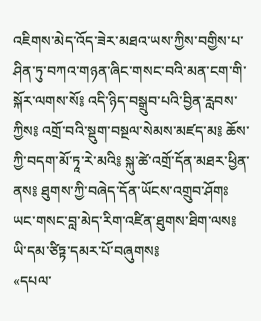འཇིགས་མེད་འོད་ཟེར་མཐའ་ཡས་ཀྱིས་བགྱིས་པ་ཤིན་ཏུ་བཀའ་གཉན་ཞིང་གསང་བའི་མན་ངག་གི་སྐོར་ལགས་སོ༔ འདི་ཉིད་བསྒྲུབ་པའི་བྱིན་རླབས་ཀྱིས༔ འགྲོ་བའི་སྡུག་བསྔལ་སེམས་མཛད་མ༔ ཆོས་ཀྱི་བདག་མོ་ཏཱ་རེ་མའི༔ སྐུ་ཚེ་འགྲོ་དོན་མཐར་ཕྱིན་ནས༔ ཐུགས་ཀྱི་བཞེད་དོན་ཡོངས་འགྲུབ་ཤོགཿ
ཡང་གསང་བླ་མེད་རིག་འཛིན་ཐུགས་ཐིག་ལས༔ ཡི་དམ་ཙིཏྟ་དམར་པོ་བཞུགས༔
«དཔལ་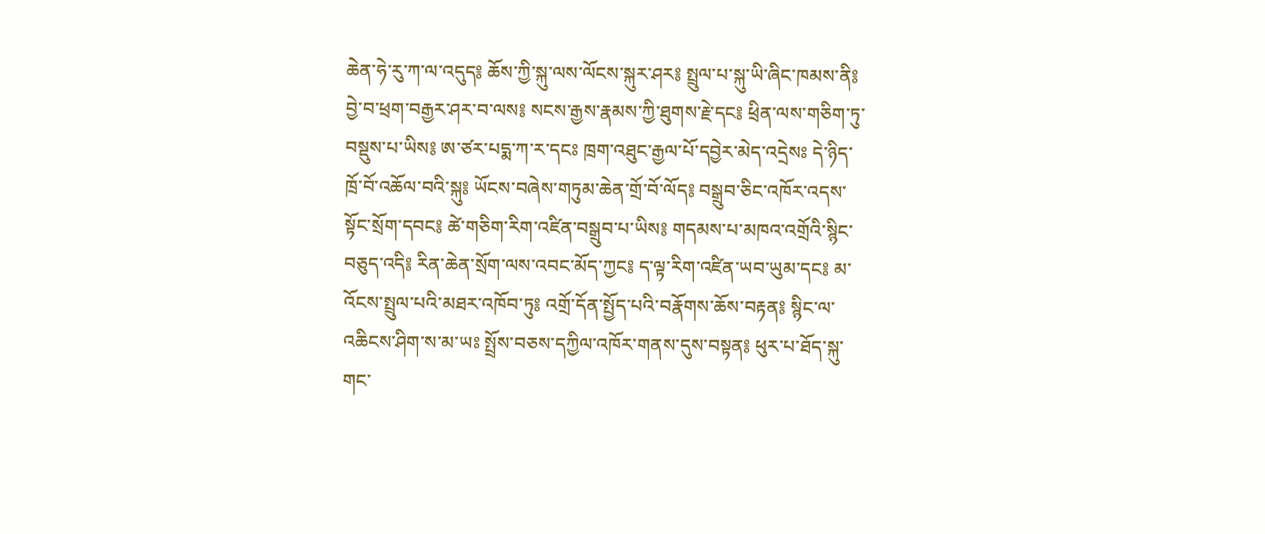ཆེན་ཧེ་རུ་ཀ་ལ་འདུད༔ ཆོས་ཀྱི་སྐུ་ལས་ལོངས་སྐུར་ཤར༔ སྤྲུལ་པ་སྐུ་ཡི་ཞིང་ཁམས་ནི༔ བྱེ་བ་ཕྲག་བརྒྱར་ཤར་བ་ལས༔ སངས་རྒྱས་རྣམས་ཀྱི་ཐུགས་རྗེ་དང༔ ཕྲིན་ལས་གཅིག་ཏུ་བསྡུས་པ་ཡིས༔ ཨ་ཙར་པདྨ་ཀ་ར་དངཿ ཁྲག་འཐུང་རྒྱལ་པོ་དབྱེར་མེད་འདྲེསཿ དེ་ཉིད་ཁྲོ་བོ་འཆོལ་བའི་སྐུ༔ ཡོངས་བཞེས་གཏུམ་ཆེན་གྲོ་བོ་ལོད༔ བསྒྲུབ་ཅིང་འཁོར་འདས་སྟོང་སྲོག་དབང༔ ཚེ་གཅིག་རིག་འཛིན་བསྒྲུབ་པ་ཡིས༔ གདམས་པ་མཁའ་འགྲོའི་སྙིང་བཅུད་འདི༔ རིན་ཆེན་སྲོག་ལས་འབང་མོད་ཀྱང༔ ད་ལྟ་རིག་འཛིན་ཡབ་ཡུམ་དང༔ མ་འོངས་སྤྲུལ་པའི་མཐར་འཁོབ་ཏུ༔ འགྲོ་དོན་སྤྱོད་པའི་བརྣོགས་ཆོས་བརྟན༔ སྙིང་ལ་འཆིངས་ཤིག་ས་མ་ཡཿ སྤྲོས་བཅས་དཀྱིལ་འཁོར་གནས་དུས་བསྟན༔ ཕུར་པ་ཐོད་སྐུ་གང་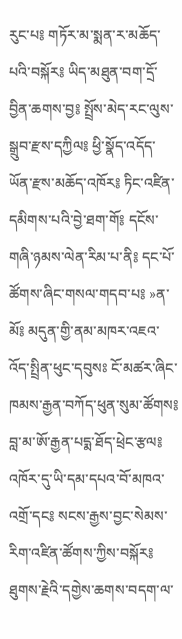རུང་པ༔ གཏོར་མ་སྨན་ར་མཆོད་པའི་བསྐོར༔ ཡིད་མཐུན་བག་དྲོ་བྱིན་ཆགས་བྱ༔ སྤྲོས་མེད་རང་ལུས་སྒྲུབ་རྫས་དཀྱིལ༔ ཕྱི་སྣོད་འདོད་ཡོན་རྫས་མཆོད་འཁོར༔ ཏིང་འཛིན་དམིགས་པའི་བྱེ་ཐག་གོ༔ དངོས་གཞི་ཉམས་ལེན་རིམ་པ་ནི༔ དང་པོ་ཚོགས་ཞིང་གསལ་གདབ་པ༔ »ན་མོ༔ མདུན་གྱི་ནམ་མཁར་འཇའ་འོད་སྤྲིན་ཕུང་དབུསཿ ངོ་མཚར་ཞིང་ཁམས་རྒྱན་བཀོད་ཕུན་སུམ་ཚོགས༔ བླ་མ་ཨོ་རྒྱན་པདྨ་ཐོད་ཕྲེང་རྩལ༔ འཁོར་དུ་ཡི་དམ་དཔའ་བོ་མཁའ་འགྲོ་དང༔ སངས་རྒྱས་བྱང་སེམས་རིག་འཛིན་ཚོགས་ཀྱིས་བསྐོར༔ ཐུགས་རྗེའི་དགྱེས་ཆགས་བདག་ལ་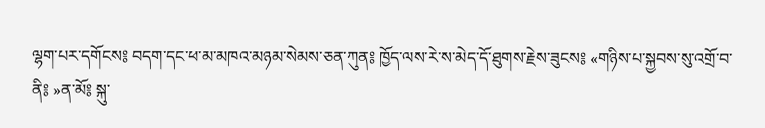ལྷག་པར་དགོངས༔ བདག་དང་ཕ་མ་མཁའ་མཉམ་སེམས་ཅན་ཀུན༔ ཁྱོད་ལས་རེ་ས་མེད་དོ་ཐུགས་རྗེས་ཟུངས༔ «གཉིས་པ་སྐྱབས་སུ་འགྲོ་བ་ནི༔ »ན་མོ༔ སྐུ་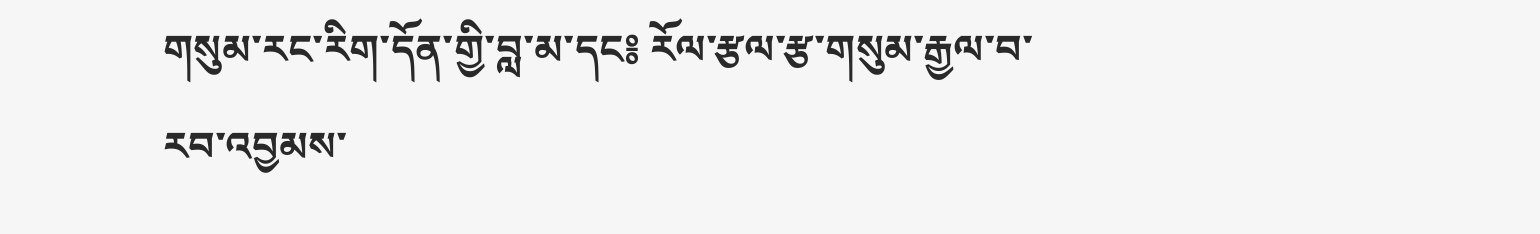གསུམ་རང་རིག་དོན་གྱི་བླ་མ་དང༔ རོལ་རྩལ་རྩ་གསུམ་རྒྱལ་བ་རབ་འབྱམས་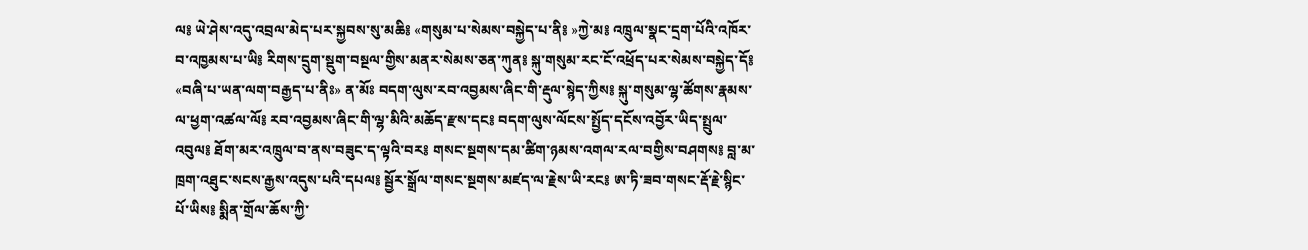ལ༔ ཡེ་ཤེས་འདུ་འབྲལ་མེད་པར་སྐྱབས་སུ་མཆི༔ «གསུམ་པ་སེམས་བསྐྱེད་པ་ནི༔ »ཀྱེ་མ༔ འཁྲུལ་སྣང་དྲག་པོའི་འཁོར་བ་འཁྱམས་པ་ཡི༔ རིགས་དྲུག་སྡུག་བསྔལ་གྱིས་མནར་སེམས་ཅན་ཀུན༔ སྐུ་གསུམ་རང་ངོ་འཕྲོད་པར་སེམས་བསྐྱེད་དོ༔ «བཞི་པ་ཡན་ལག་བརྒྱད་པ་ནིཿ» ན་མོཿ བདག་ལུས་རབ་འབྱམས་ཞིང་གི་རྡུལ་སྙེད་ཀྱིས༔ སྐུ་གསུམ་ལྷ་ཚོགས་རྣམས་ལ་ཕྱག་འཚལ་ལོ༔ རབ་འབྱམས་ཞིང་གི་ལྷ་མིའི་མཆོད་རྫས་དང༔ བདག་ལུས་ལོངས་སྤྱོད་དངོས་འབྱོར་ཡིད་སྤྲུལ་འབུལ༔ ཐོག་མར་འཁྲུལ་བ་ནས་བཟུང་ད་ལྟའི་བར༔ གསང་སྔགས་དམ་ཚིག་ཉམས་འགལ་རལ་བགྱིས་བཤགས༔ བླ་མ་ཁྲག་འཐུང་སངས་རྒྱས་འདུས་པའི་དཔལ༔ སྦྱོར་སྒྲོལ་གསང་སྔགས་མཛད་ལ་རྗེས་ཡི་རང༔ ཨ་ཏི་ཟབ་གསང་རྡོ་རྗེ་སྙིང་པོ་ཡིས༔ སྨིན་གྲོལ་ཆོས་ཀྱི་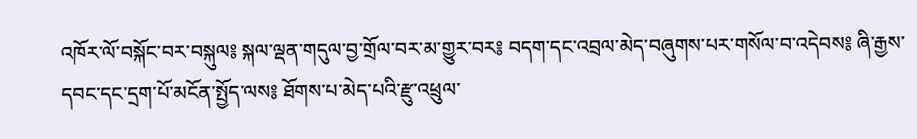འཁོར་ལོ་བསྐོང་བར་བསྐུལ༔ སྐལ་ལྡན་གདུལ་བྱ་གྲོལ་བར་མ་གྱུར་བར༔ བདག་དང་འབྲལ་མེད་བཞུགས་པར་གསོལ་བ་འདེབས༔ ཞི་རྒྱས་དབང་དང་དྲག་པོ་མངོན་སྤྱོད་ལས༔ ཐོགས་པ་མེད་པའི་རྫུ་འཕྲུལ་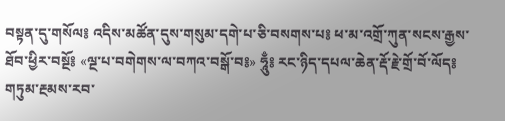བསྟན་དུ་གསོལ༔ འདིས་མཚོན་དུས་གསུམ་དགེ་པ་ཅི་བསགས་པ༔ ཕ་མ་འགྲོ་ཀུན་སངས་རྒྱས་ཐོབ་ཕྱིར་བསྔོ༔ «ལྔ་པ་བགེགས་ལ་བཀའ་བསྒོ་བ༔» ཧཱུྃ༔ རང་ཉིད་དཔལ་ཆེན་རྡོ་རྗེ་གྲོ་བོ་ལོད༔ གཏུམ་རྔམས་རབ་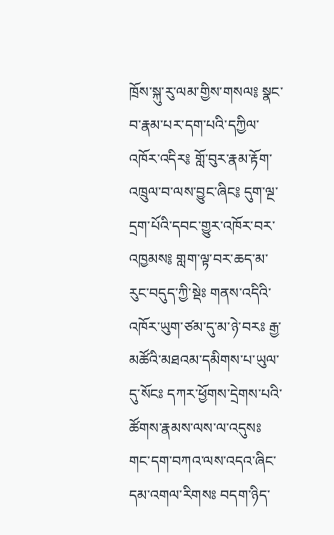ཁྲོས་སྐུ་རུ་ལམ་གྱིས་གསལ༔ སྣང་བ་རྣམ་པར་དག་པའི་དཀྱིལ་འཁོར་འདིར༔ གློ་བུར་རྣམ་རྟོག་འཁྲུལ་བ་ལས་བྱུང་ཞིང༔ དུག་ལྔ་དྲག་པོའི་དབང་གྱུར་འཁོར་བར་འཁྱམས༔ གླག་ལྟ་བར་ཆད་མ་རུང་བདུད་ཀྱི་སྡེཿ གནས་འདིའི་འཁོར་ཡུག་ཙམ་དུ་མ་ཉེ་བརཿ རྒྱ་མཚོའི་མཐའམ་དམིགས་པ་ཡུལ་དུ་སོངཿ དཀར་ཕྱོགས་དྲེགས་པའི་ཚོགས་རྣམས་ལས་ལ་འདུསཿ གང་དག་བཀའ་ལས་འདའ་ཞིང་དམ་འགལ་རིགསཿ བདག་ཉིད་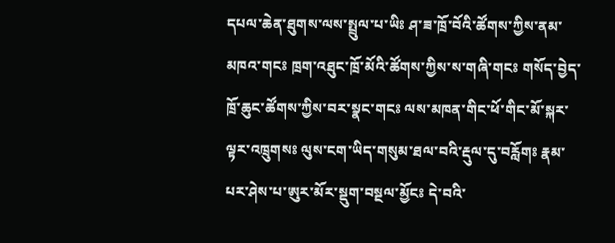དཔལ་ཆེན་ཐུགས་ལས་སྤྲུལ་པ་ཡིཿ ཤ་ཟ་ཁྲོ་བོའི་ཚོགས་ཀྱིས་ནམ་མཁའ་གངཿ ཁྲག་འཐུང་ཁྲོ་མོའི་ཚོགས་ཀྱིས་ས་གཞི་གངཿ གསོད་བྱེད་ཁྲོ་ཆུང་ཚོགས་ཀྱིས་བར་སྣང་གངཿ ལས་མཁན་གིང་ཕོ་གིང་མོ་སྐར་ལྟར་འཁྲུགསཿ ལུས་ངག་ཡིད་གསུམ་ཐལ་བའི་རྡུལ་དུ་བརློགཿ རྣམ་པར་ཤེས་པ་ཨུར་མོར་སྡུག་བསྔལ་མྱོངཿ དེ་བའི་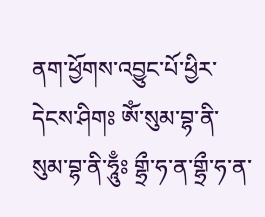ནག་ཕྱོགས་འབྱུང་པོ་ཕྱིར་དེངས་ཤིགཿ ཨོཾ་སུམ་བྷ་ནི་སུམ་བྷ་ནི་ཧཱུྃཿ གྷྲྀ་ཧ་ན་གྷྲྀ་ཧ་ན་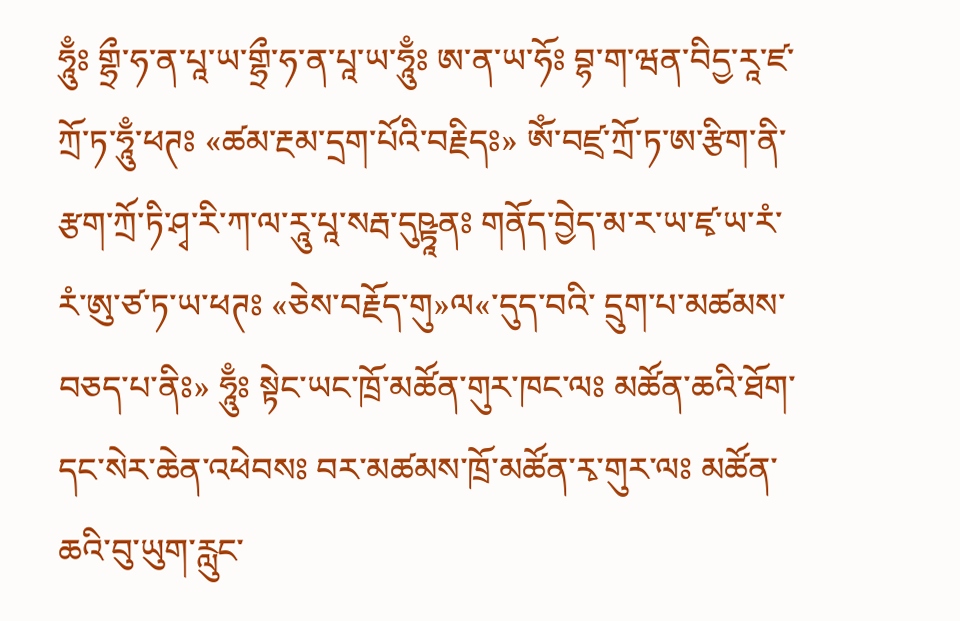ཧཱུྃཿ གྷྲྀ་ཧ་ན་པཱ་ཡ་གྷྲྀ་ཧ་ན་པཱ་ཡ་ཧཱུྃཿ ཨ་ན་ཡ་ཧོཿ བྷ་ག་ཝན་བིདྱ་རཱ་ཛ་ཀྲོ་ཏ་ཧཱུྃ་ཕཊཿ «ཚམ་རྔམ་དྲག་པོའི་བརྗིདཿ» ཨོཾ་བཛྲ་ཀྲོ་ཏ་ཨ་རྩིག་ནི་རྩག་ཀྲོ་ཏི་ཤྭ་རི་ཀ་ལ་རཱུ་པཱ་སརྦ་དུཥྟཱནཿ གནོད་བྱེད་མ་ར་ཡ་ཛྭ་ཡ་རཾ་རཾ་ཨུ་ཙ་ཏ་ཡ་ཕཊཿ «ཅེས་བརྗོད་གུ»ལ«་དུད་བའི་ དྲུག་པ་མཚམས་བཅད་པ་ནིཿ» ཧཱུྃཿ སྟེང་ཡང་ཁྲོ་མཚོན་གུར་ཁང་ལཿ མཚོན་ཆའི་ཐོག་དང་སེར་ཆེན་འཕེབསཿ བར་མཚམས་ཁྲོ་མཚོན་རྭ་གུར་ལཿ མཚོན་ཆའི་བུ་ཡུག་རླུང་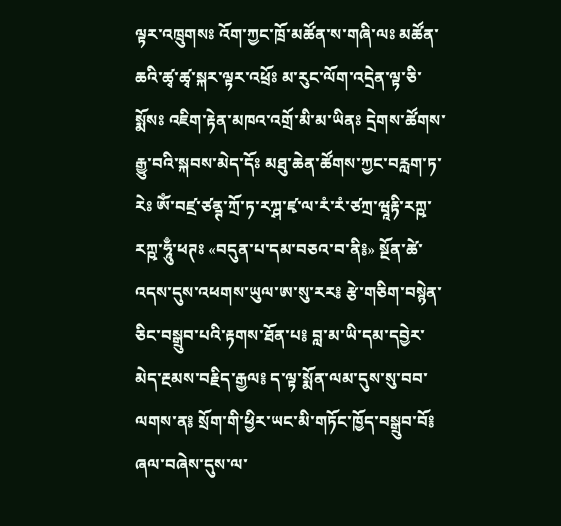ལྟར་འཁྲུགསཿ འོག་ཀྱང་ཁྲོ་མཚོན་ས་གཞི་ལཿ མཚོན་ཆའི་ཚྭ་ཚྭ་སྐར་ལྟར་འཕྲོཿ མ་རུང་ལོག་འདྲེན་ལྟ་ཅི་སྨོསཿ འཇིག་རྟེན་མཁའ་འགྲོ་མི་མ་ཡིནཿ དྲེགས་ཚོགས་རྒྱུ་བའི་སྐབས་མེད་དོཿ མཐུ་ཆེན་ཚོགས་ཀྱང་བརླག་ཏ་རེཿ ཨོཾ་བཛྲ་ཙནྚ་ཀྲོ་ཏ་རཀྴ་ཛྭ་ལ་རཾ་རཾ་ཙཀྲ་ཝཱརྟི་རཀྵ་རཀྵ་ཧཱུྃ་ཕཊཿ «བདུན་པ་དམ་བཅའ་བ་ནི༔» སྔོན་ཚེ་འདས་དུས་འཕགས་ཡུལ་ཨ་སུ་རར༔ རྩེ་གཅིག་བསྙེན་ཅིང་བསྒྲུབ་པའི་རྟགས་ཐོན་པ༔ བླ་མ་ཡི་དམ་དབྱེར་མེད་རྔམས་བརྗིད་རྒྱལ༔ ད་ལྟ་སྨོན་ལམ་དུས་སུ་བབ་ལགས་ན༔ སྲོག་གི་ཕྱིར་ཡང་མི་གཏོང་ཁྱོད་བསྒྲུབ་བོ༔ ཞལ་བཞེས་དུས་ལ་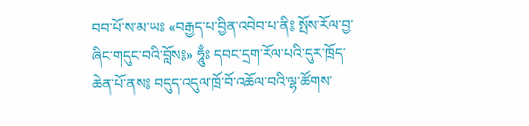བབ་པོ་ས་མ་ཡཿ «བརྒྱད་པ་བྱིན་འབེབ་པ་ནི༔ སྤོས་རོལ་བྱ་ཞིང་གདུང་བའི་བློས༔» ཧཱུྃཿ དབང་དྲག་རོལ་པའི་དུར་ཁྲོད་ཆེན་པོ་ནས༔ བདུད་འདུལ་ཁྲོ་བོ་འཆོལ་བའི་ལྷ་ཚོགས་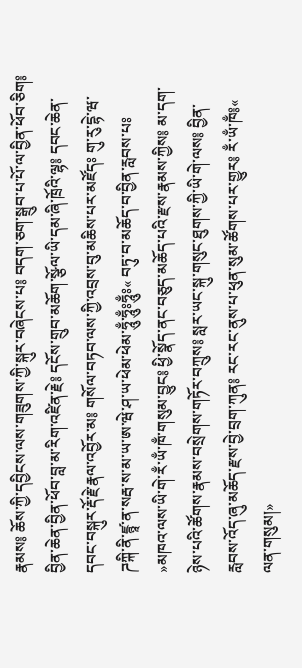རྣམས༔ ཆོས་ཀྱི་དབྱིངས་ལས་གཟུགས་ཀྱི་སྐུར་བཞེངས་པ༔ བདག་ཅག་སྒྲུབ་པ་པོ་ལ་བྱིན་ཕོབ་ཅིག༔ བྱིན་ཆེན་བྱིན་ཕོབ་བླ་མ་རིག་འཛིན་རྗེ༔ དངོས་གྲུབ་མཆོག་སྩོལ་ཡི་དམ་ཞི་ཁྲོའི་ལྷ༔ དབང་ཆེན་དབང་བསྐུར་རྡོ་རྗེ་རྣལ་འབྱོར་མ༔ གསོལ་བཏབ་ལས་ཀྱི་འབྲས་བུ་མཆིས་པར་མཛོདཿ གུ་རུ་དྷེ་ཝ་ཌཀྐི་ནི་ཛྙཱ་ན་སརྦ་ས་མ་ཡ་ཨ་ཝེ་ཤ་ཡ་ཕེམ་ཕེམ་ཧཱུྃ་ཧཱུྃཿཧཱུྃཿ« བཏུ་བ་མཆོད་བ་བྱིན་རླབས་པཿ »མཁའ་ལས་ཡི་གེ་རྃ་ཡྃ་ཁྃ་གསུམ་བྱུང༔ ཕྱི་སྣོད་ནང་བཅུད་མཆོད་པའི་རྫས་རྣམས་ཀྱིས༔ མ་དག་ཉེས་པའི་ཚོགས་རྣམས་བསྲེགས་གཏོར་བཀྲུས༔ སླར་ཡང་སྐུ་གསུང་ཐུགས་ཀྱི་ཡི་གེ་ལས༔ བྱིན་རླབས་འོད་ཞུ་མཆོད་རྫས་བྱེ་བྲག་ཀུན༔ རང་རང་ནུས་པ་ཕུན་སུམ་ཚོགས་པར་གྱུར༔ རྃ་ཡྃ་ཁྃ༔« ལན་གསུམ།»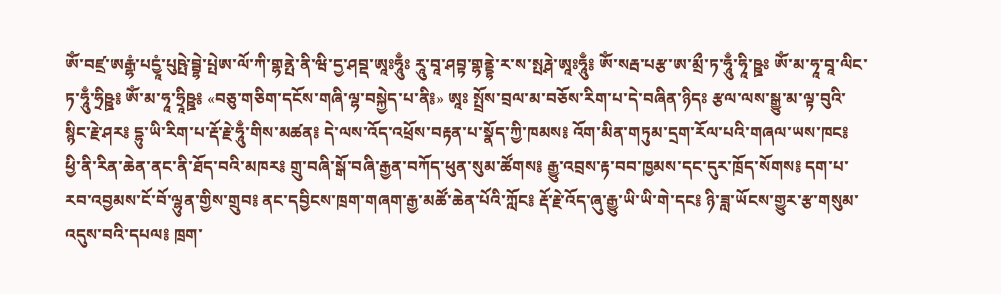ཨོཾ་བཛྲ་ཨརྒྷཾ་པདྱཱཾ་པུཥྤེ་བྦྷེ་པྤེཨ་ལོ་ཀི་གྷནྤེ་ནི་ཝི་དྱ་ཤབྡ་ཨཱཿཧཱུྃཿ རཱུ་བཱ་ཤབྟ་གྷནྡྷེ་ར་ས་སྤརྴེ་ཨཱཿཧཱུྃ༔ ཨོཾ་སརྦ་པརྩ་ཨ་མྲྀ་ཏ་ཧཱུྃ་ཧཱི་ཥྛཿ ཨོཾ་མ་ཧཱ་བཱ་ལིང་ཏ་ཧཱུྃ་ཧྲིཥྛ༔ ཨོཾ་མ་ཧཱ་ཧྲཱིཥྛ༔ «བཅུ་གཅིག་དངོས་གཞི་ལྷ་བསྐྱེད་པ་ནི༔» ཨཱཿ སྤྲོས་བྲལ་མ་བཅོས་རིག་པ་དེ་བཞིན་ཉིདཿ རྩལ་ལས་སྒྱུ་མ་ལྟ་བུའི་སྙིང་རྗེ་ཤར༔ དྷུ་ཡི་རིག་པ་རྡོ་རྗེ་ཧཱུྃ་གིས་མཚན༔ དེ་ལས་འོད་འཕྲོས་བརྟན་པ་སྣོད་ཀྱི་ཁམས༔ འོག་མིན་གཏུམ་དྲག་རོལ་པའི་གཞལ་ཡས་ཁང༔ ཕྱི་ནི་རིན་ཆེན་ནང་ནི་ཐོད་བའི་མཁར༔ གྲུ་བཞི་སྒོ་བཞི་རྒྱན་བཀོད་ཕུན་སུམ་ཚོགས༔ རྒྱུ་འབྲས་རྟ་བབ་ཁྱམས་དང་དུར་ཁྲོད་སོགས༔ དག་པ་རབ་འབྱམས་ངོ་བོ་ལྷུན་གྱིས་གྲུབ༔ ནང་དབྱིངས་ཁྲག་གཞག་རྒྱ་མཚོ་ཆེན་པོའི་ཀློང༔ རྡོ་རྗེ་འོད་ཞུ་རྒྱུ་ཡི་ཡི་གེ་དང༔ ཉི་ཟླ་ཡོངས་གྱུར་རྩ་གསུམ་འདུས་བའི་དཔལ༔ ཁྲག་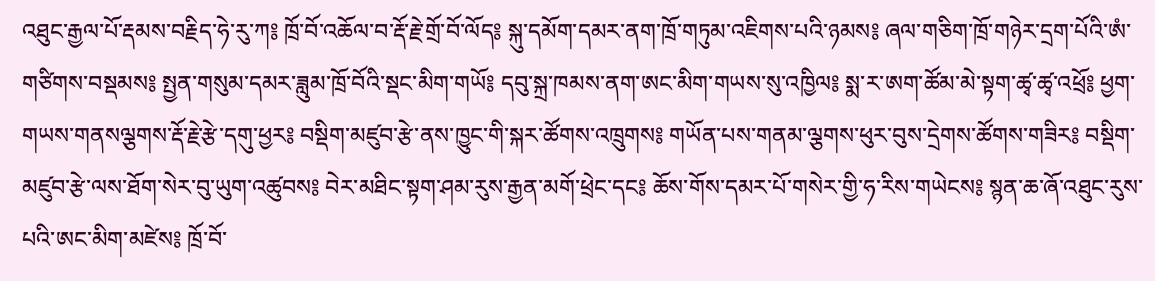འཐུང་རྒྱལ་པོ་རྡམས་བརྗིད་ཧེ་རུ་ཀ༔ ཁྲོ་བོ་འཆོལ་བ་རྡོ་རྗེ་གྲོ་བོ་ལོད༔ སྐུ་དམོག་དམར་ནག་ཁྲོ་གཏུམ་འཇིགས་པའི་ཉམས༔ ཞལ་གཅིག་ཁྲོ་གཉེར་དྲག་པོའི་ཨཾ་གཙིགས་བསྡམས༔ སྤྱན་གསུམ་དམར་ཟླུམ་ཁྲོ་བོའི་སྡང་མིག་གཡོ༔ དབུ་སྐྲ་ཁམས་ནག་ཨང་མིག་གཡས་སུ་འཁྱིལ༔ སྨ་ར་ཨག་ཚོམ་མེ་སྟག་ཚྭ་ཚྭ་འཕྲོ༔ ཕྱག་གཡས་གནསལྕགས་རྡོ་རྗེ་རྩེ་དགུ་ཕྱར༔ བསྡིག་མཛུབ་རྩེ་ནས་ཁྱུང་གི་སྐར་ཚོགས་འཁྲུགས༔ གཡོན་པས་གནམ་ལྕགས་ཕུར་བུས་དྲེགས་ཚོགས་གཟིར༔ བསྡིག་མཛུབ་རྩེ་ལས་ཐོག་སེར་བུ་ཡུག་འཚུབས༔ བེར་མཐིང་སྟག་ཤམ་རུས་རྒྱན་མགོ་ཕྲེང་དང༔ ཆོས་གོས་དམར་པོ་གསེར་གྱི་ཧ་རིས་གཡེངས༔ སྙན་ཆ་ཞོ་འཐུང་རུས་པའི་ཨང་མིག་མཛེས༔ ཁྲོ་བོ་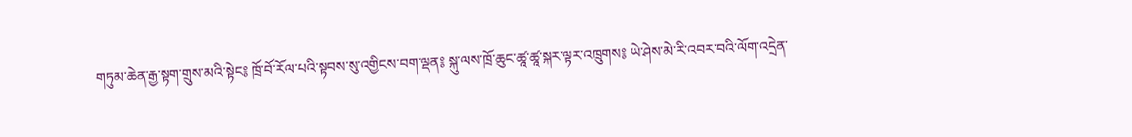གཏུམ་ཆེན་རྒྱ་སྟག་གྲུས་མའི་སྟེང༔ ཁྲོ་བོ་རོལ་པའི་སྟབས་སུ་འགྱིངས་བག་ལྡན༔ སྐུ་ལས་ཁྲོ་ཆུང་ཚཱ་ཚཱ་སྐར་ལྟར་འཁྲུགས༔ ཡེ་ཤེས་མེ་རི་འབར་བའི་ལོག་འདྲེན་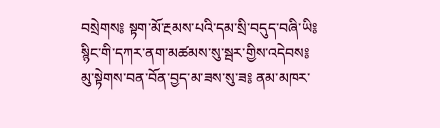བསྲེགས༔ སྟག་མོ་རྔམས་པའི་དམ་སྲི་བདུད་བཞི་ཡི༔ སྙིང་གི་དཀར་ནག་མཚམས་སུ་སྦར་གྱིས་འདེབས༔ མུ་སྟེགས་བན་བོན་བྱད་མ་ཟས་སུ་ཟ༔ ནམ་མཁར་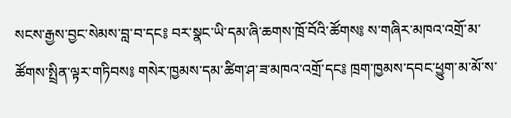སངས་རྒྱས་བྱང་སེམས་བླ་བ་དང༔ བར་སྣང་ཡི་དམ་ཞི་ཆགས་ཁྲོ་བོའི་ཚོགས༔ ས་གཞིར་མཁའ་འགྲོ་མ་ཚོགས་སྤྲིན་ལྟར་གཏིབས༔ གསེར་ཁྱམས་དམ་ཚིག་ཤ་ཟ་མཁའ་འགྲོ་དང༔ ཁྲག་ཁྱམས་དབང་ཕྱུག་མ་མོ་ས་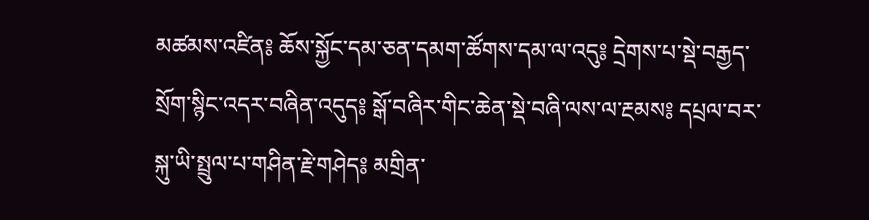མཚམས་འཛིན༔ ཆོས་སྐྱོང་དམ་ཅན་དམག་ཚོགས་དམ་ལ་འདུ༔ དྲེགས་པ་སྡེ་བརྒྱད་སྲོག་སྙིང་འདར་བཞིན་འདུད༔ སྒོ་བཞིར་གིང་ཆེན་སྡེ་བཞི་ལས་ལ་རྔམས༔ དཔྲལ་བར་སྐུ་ཡི་སྤྲུལ་པ་གཤིན་རྗེ་གཤེད༔ མགྲིན་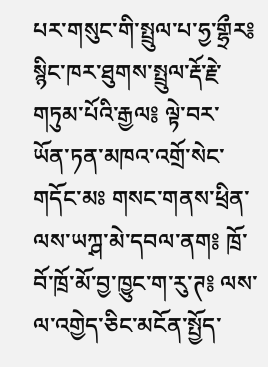པར་གསུང་གི་སྤྲུལ་པ་ཧྱ་གྷྲྀར༔ སྙིང་ཁར་ཐུགས་སྤྲུལ་རྡོ་རྗེ་གཏུམ་པོའི་རྒྱལ༔ ལྟེ་བར་ཡོན་ཏན་མཁའ་འགྲོ་སེང་གདོང་མཿ གསང་གནས་ཕྲིན་ལས་ཡཀྴ་མེ་དབལ་ནག༔ ཁྲོ་བོ་ཁྲོ་མོ་བྱ་ཁྱུང་ག་རུ་ཊ༔ ལས་ལ་འགྱེད་ཅིང་མངོན་སྤྱོད་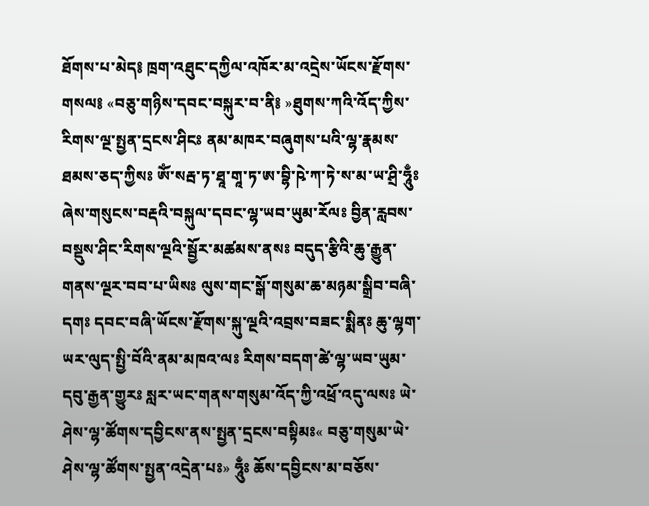ཐོགས་པ་མེད༔ ཁྲག་འཐུང་དཀྱིལ་འཁོར་མ་འདྲེས་ཡོངས་རྫོགས་གསལ༔ «བཅུ་གཉིས་དབང་བསྐུར་བ་ནི༔ »ཐུགས་ཀའི་འོད་ཀྱིས་རིགས་ལྔ་སྤྱན་དྲངས་ཤིངཿ ནམ་མཁར་བཞུགས་པའི་ལྷ་རྣམས་ཐམས་ཅད་ཀྱིསཿ ཨོཾ་སརྦ་ཏ་ཐཱ་གཱ་ཏ་ཨ་བྷི་ཥེ་ཀ་ཏེ་ས་མ་ཡ་ཤྲི་ཧཱུྃཿ ཞེས་གསུངས་བརྡའི་བསྐུལ་དབང་ལྷ་ཡབ་ཡུམ་རོལཿ བྱིན་རླབས་བསྡུས་ཤིང་རིགས་ལྔའི་སྦྱོར་མཚམས་ནསཿ བདུད་རྩིའི་ཆུ་རྒྱུན་གནས་ལྔར་བབ་པ་ཡིསཿ ལུས་གང་སྒོ་གསུམ་ཆ་མཉམ་སྒྲིབ་བཞི་དགཿ དབང་བཞི་ཡོངས་རྫོགས་སྐུ་ལྔའི་འབྲས་བཟང་སྨིནཿ ཆུ་ལྷག་ཡར་ལུད་སྤྱི་བོའི་ནམ་མཁའ་ལཿ རིགས་བདག་ཚེ་ལྷ་ཡབ་ཡུམ་དབུ་རྒྱན་གྱུརཿ སླར་ཡང་གནས་གསུམ་འོད་ཀྱི་འཕྲོ་འདུ་ལསཿ ཡེ་ཤེས་ལྷ་ཚོགས་དབྱིངས་ནས་སྤྱན་དྲངས་བསྟིམཿ« བཅུ་གསུམ་ཡེ་ཤེས་ལྷ་ཚོགས་སྤྱན་འདྲེན་པཿ» ཧཱུྃཿ ཆོས་དབྱིངས་མ་བཅོས་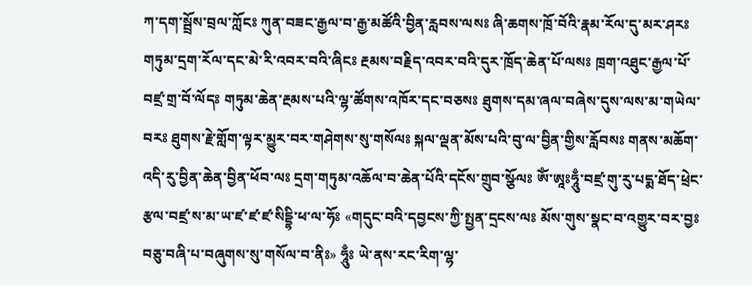ཀ་དག་སྦྲོས་བྲལ་ཀློངཿ ཀུན་བཟང་རྒྱལ་བ་རྒྱ་མཚོའི་བྱིན་རླབས་ལསཿ ཞི་ཆགས་ཁྲོ་བོའི་རྣམ་རོལ་དུ་མར་ཤརཿ གཏུམ་དྲག་རོལ་དང་མེ་རི་འབར་བའི་ཞིངཿ རྔམས་བརྗིད་འབར་བའི་དུར་ཁྲོད་ཆེན་པོ་ལསཿ ཁྲག་འཐུང་རྒྱལ་པོ་བཛྲ་གྲ་བོ་ལོདཿ གཏུམ་ཆེན་རྔམས་པའི་ལྷ་ཚོགས་འཁོར་དང་བཅསཿ ཐུགས་དམ་ཞལ་བཞེས་དུས་ལས་མ་གཡེལ་བརཿ ཐུགས་རྗེ་གློག་ལྟར་མྱུར་བར་གཤེགས་སུ་གསོལཿ སྐལ་ལྡན་མོས་པའི་བུ་ལ་བྱིན་གྱིས་རློབསཿ གནས་མཆོག་འདི་རུ་བྱིན་ཆེན་བྱིན་ཕོབ་ལཿ དྲག་གཏུམ་འཆོལ་བ་ཆེན་པོའི་དངོས་གྲུབ་སྩོལཿ ཨོཾ་ཨཱཿཧཱུྃ་བཛྲ་གུ་རུ་པདྨ་ཐོད་ཕྲེང་རྩལ་བཛྲ་ས་མ་ཡ་ཛ་ཛ་ཛ་སིདྡྷི་ཕ་ལ་ཧོཿ «གདུང་བའི་དབྱངས་ཀྱི་སྤྱན་དྲངས་ལཿ མོས་གུས་སྣང་བ་འགྱུར་བར་བྱཿ བཅུ་བཞི་པ་བཞུགས་སུ་གསོལ་བ་ནིཿ» ཧཱུྃཿ ཡེ་ནས་རང་རིག་ལྷ་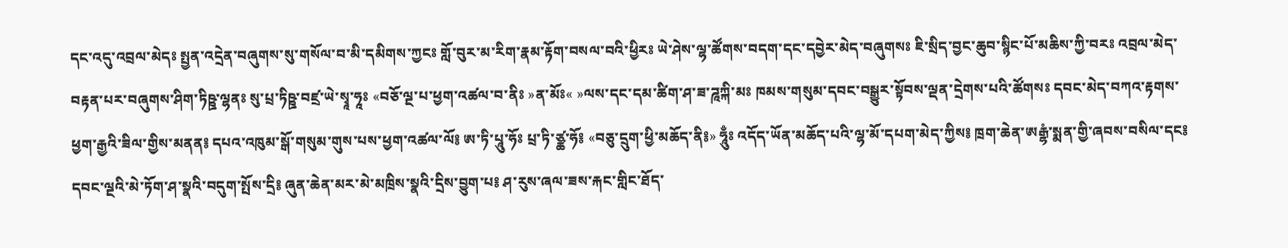དང་འདུ་འབྲལ་མེདཿ སྤྱན་འདྲེན་བཞུགས་སུ་གསོལ་བ་མི་དམིགས་ཀྱངཿ གློ་བུར་མ་རིག་རྣམ་རྟོག་བསལ་བའི་ཕྱིརཿ ཡེ་ཤེས་ལྷ་ཚོགས་བདག་དང་དབྱེར་མེད་བཞུགསཿ ཇི་སྲིད་བྱང་ཆུབ་སྙིང་པོ་མཆིས་ཀྱི་བརཿ འབྲལ་མེད་བརྟན་པར་བཞུགས་ཤིག་ཏིཥྛ་ལྷནཿ སུ་པྲ་ཏིཥྛ་བཛྲ་ཡེ་སྭཱ་ཧཱཿ «བཅོ་ལྔ་པ་ཕྱག་འཚལ་བ་ནིཿ »ན་མོཿ« »ལས་དང་དམ་ཚིག་ཤ་ཟ་ཌཱཀྐི་མཿ ཁམས་གསུམ་དབང་བསྒྱུར་སྟོབས་ལྡན་དྲེགས་པའི་ཚོགསཿ དབང་མེད་བཀའ་རྟགས་ཕྱག་རྒྱའི་ཟིལ་གྱིས་མནན༔ དཔའ་འཁུམ་སྒོ་གསུམ་གུས་པས་ཕྱག་འཚལ་ལོ༔ ཨ་ཏི་པཱུ་ཧོཿ པྲ་ཏི་ཙྪ་ཧོ༔ «བཅུ་དྲུག་ཕྱི་མཆོད་ནི༔» ཧཱུྃཿ འདོད་ཡོན་མཆོད་པའི་ལྷ་མོ་དཔག་མེད་ཀྱིས༔ ཁྲག་ཆེན་ཨརྒྷཾ་སྨན་གྱི་ཞབས་བསིལ་དང༔ དབང་ལྔའི་མེ་ཏོག་ཤ་སྣའི་བདུག་སྤོས་དྲི༔ ཞུན་ཆེན་མར་མེ་མཁྲིས་སྣའི་དྲིས་བྱུག་པ༔ ཤ་རུས་ཞལ་ཟས་རྐང་གླིང་ཐོད་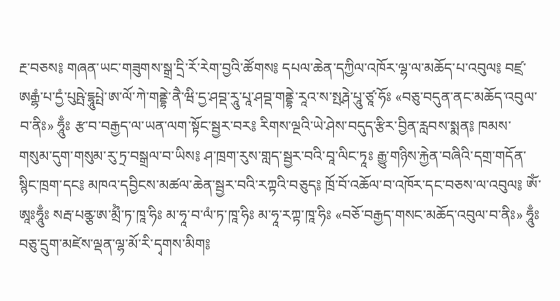རྔ་བཅས༔ གཞན་ཡང་གཟུགས་སྒྲ་དྲི་རོ་རེག་བྱའི་ཚོགས༔ དཔལ་ཆེན་དཀྱིལ་འཁོར་ལྷ་ལ་མཆོད་པ་འབུལ༔ བཛྲ་ཨརྒྷཾ་པ་དྱཾ་པུཥྤེ་དྷཱུཔྤེ་ཨ་ལོ་ཀེ་གནྡྷེ་ནཻ་ཝི་དྱ་ཤབྡ་རཱུ་པཱ་ཤབྡ་གནྡྷེ་རཱའ་ས་སྤརྴེ་པཱུ་ཙཱ་ཧོཿ «བཅུ་བདུན་ནང་མཆོད་འབུལ་བ་ནིཿ» ཧཱུྃཿ རྩ་བ་བརྒྱད་ལ་ཡན་ལག་སྟོང་སྦྱར་བར༔ རིགས་ལྔའི་ཡེ་ཤེས་བདུད་རྩིར་བྱིན་རླབས་སྨན༔ ཁམས་གསུམ་དུག་གསུམ་རུ་ཏྲ་བསྒྲལ་བ་ཡིས༔ ཤ་ཁྲག་རུས་གླད་སྦྱར་བའི་བཱ་ལིང་ཏཱཿ རྒྱུ་གཉིས་རྐྱེན་བཞིའི་དགྲ་གདོན་སྙིང་ཁྲག་དང༔ མཁའ་དབྱིངས་མཚལ་ཆེན་སྦྱར་བའི་རཀྟའི་བཅུད༔ ཁྲོ་བོ་འཆོལ་བ་འཁོར་དང་བཅས་ལ་འབུལ༔ ཨོཾ་ཨཱཿཧཱུྃཿ སརྦ་པནྩ་ཨ་མྲྀཾ་ཏ་ཁཱ་ཧིཿ མ་ཧཱ་བ་ལཾ་ཏ་ཁཱ་ཧིཿ མ་ཧཱ་རཀྟ་ཁཱ་ཧིཿ «བཅོ་བརྒྱད་གསང་མཆོད་འབུལ་བ་ནིཿ» ཧཱུྃཿ བཅུ་དྲུག་མཛེས་ལྡན་ལྷ་མོ་རི་དྭགས་མིག༔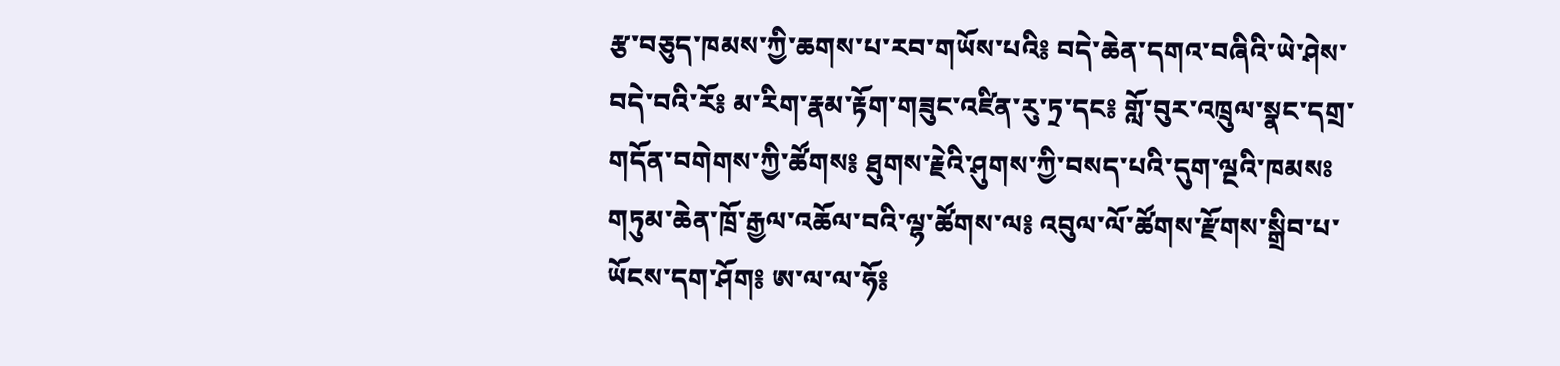རྩ་བཅུད་ཁམས་ཀྱི་ཆགས་པ་རབ་གཡོས་པའི༔ བདེ་ཆེན་དགའ་བཞིའི་ཡེ་ཤེས་བདེ་བའི་རོ༔ མ་རིག་རྣམ་རྟོག་གཟུང་འཛིན་རུ་ཏྲ་དང༔ གློ་བུར་འཁྲུལ་སྣང་དགྲ་གདོན་བགེགས་ཀྱི་ཚོགས༔ ཐུགས་རྗེའི་ཤུགས་ཀྱི་བསད་པའི་དུག་ལྔའི་ཁམསཿ གཏུམ་ཆེན་ཁྲོ་རྒྱལ་འཆོལ་བའི་ལྷ་ཚོགས་ལ༔ འབུལ་ལོ་ཚོགས་རྫོགས་སྒྲིབ་པ་ཡོངས་དག་ཤོག༔ ཨ་ལ་ལ་ཧོ༔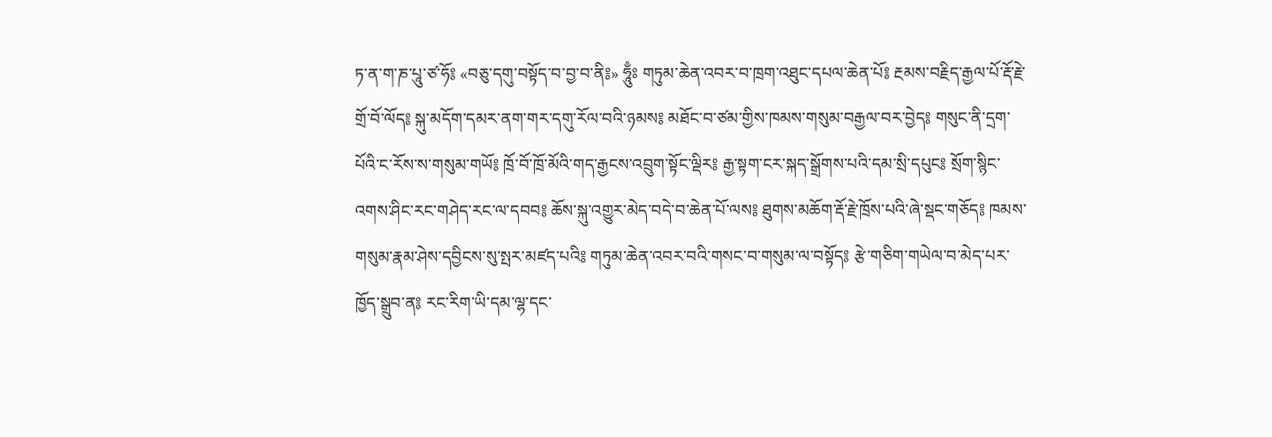ཏ་ན་ག་ཎ་པཱུ་ཙ་ཧོ༔ «བཅུ་དགུ་བསྟོད་བ་བྱ་བ་ནི༔» ཧཱུྃཿ གཏུམ་ཆེན་འབར་བ་ཁྲག་འཐུང་དཔལ་ཆེན་པོ༔ རྔམས་བརྗིད་རྒྱལ་པོ་རྡོ་རྗེ་གྲོ་བོ་ལོད༔ སྐུ་མདོག་དམར་ནག་གར་དགུ་རོལ་བའི་ཉམས༔ མཐོང་བ་ཙམ་གྱིས་ཁམས་གསུམ་བརྒྱལ་བར་བྱེད༔ གསུང་ནི་དྲག་པོའི་ང་རོས་ས་གསུམ་གཡོ༔ ཁྲོ་བོ་ཁྲོ་མོའི་གད་རྒྱངས་འབྲུག་སྟོང་ལྡིར༔ རྒྱ་སྟག་ངར་སྐད་སྒྲོགས་པའི་དམ་སྲི་དཔུང༔ སྲོག་སྙིང་འགས་ཤིང་རང་གཤེད་རང་ལ་དབབ༔ ཆོས་སྐུ་འགྱུར་མེད་བདེ་བ་ཆེན་པོ་ལས༔ ཐུགས་མཆོག་རྡོ་རྗེ་ཁྲོས་པའི་ཞེ་སྡང་གཅོད༔ ཁམས་གསུམ་རྣམ་ཤེས་དབྱིངས་སུ་སྤར་མཛད་པའི༔ གཏུམ་ཆེན་འབར་བའི་གསང་བ་གསུམ་ལ་བསྟོད༔ རྩེ་གཅིག་གཡེལ་བ་མེད་པར་ཁྱོད་སྒྲུབ་ན༔ རང་རིག་ཡི་དམ་ལྷ་དང་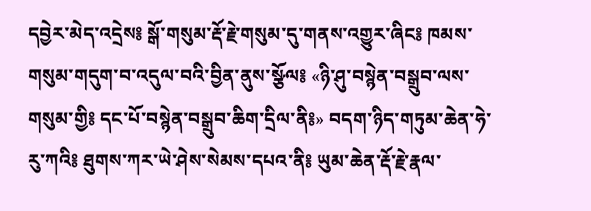དབྱེར་མེད་འདྲེས༔ སྒོ་གསུམ་རྡོ་རྗེ་གསུམ་དུ་གནས་འགྱུར་ཞིང༔ ཁམས་གསུམ་གདུག་བ་འདུལ་བའི་བྱིན་ནུས་སྩོལ༔ «ཉི་ཤུ་བསྙེན་བསྒྲུབ་ལས་གསུམ་གྱི༔ དང་པོ་བསྙེན་བསྒྲུབ་ཆིག་དྲིལ་ནི༔» བདག་ཉིད་གཏུམ་ཆེན་ཧེ་རུ་ཀའི༔ ཐུགས་ཀར་ཡེ་ཤེས་སེམས་དཔའ་ནི༔ ཡུམ་ཆེན་རྡོ་རྗེ་རྣལ་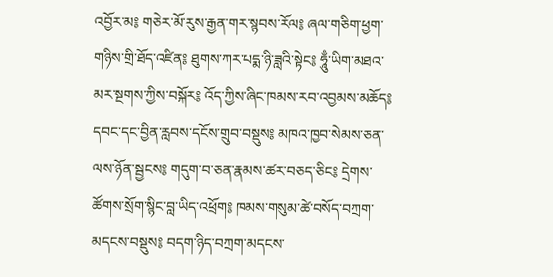འབྱོར་མ༔ གཅེར་མོ་རུས་རྒྱན་གར་སྙབས་རོལ༔ ཞལ་གཅིག་ཕྱག་གཉིས་གྲི་ཐོད་འཛིན༔ ཐུགས་ཀར་པདྨ་ཉི་ཟླའི་སྟེང༔ ཧཱུྃ་ཡིག་མཐའ་མར་སྔགས་ཀྱིས་བསྐོར༔ འོད་ཀྱིས་ཞིང་ཁམས་རབ་འབྱམས་མཆོད༔ དབང་དང་བྱིན་རླབས་དངོས་གྲུབ་བསྡུས༔ མཁའ་ཁྱབ་སེམས་ཅན་ལས་ཉོན་སྦྱངས༔ གདུག་བ་ཅན་རྣམས་ཚར་བཅད་ཅིང༔ དྲེགས་ཚོགས་སྲོག་སྙིང་བླ་ཡིད་འཕྲོག༔ ཁམས་གསུམ་ཚེ་བསོད་བཀྲག་མདངས་བསྡུས༔ བདག་ཉིད་བཀྲག་མདངས་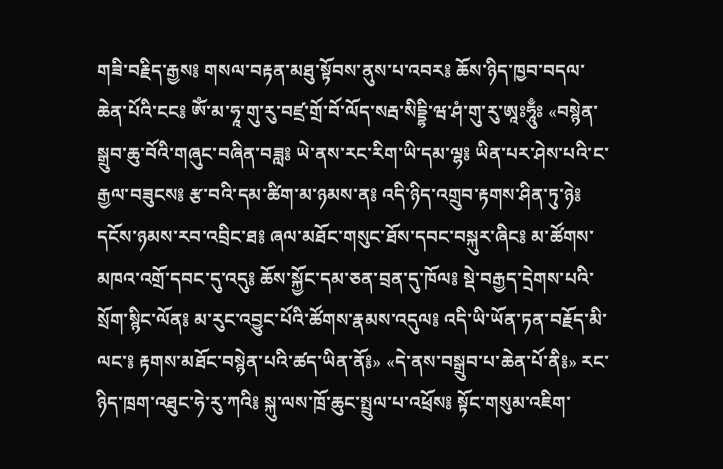གཟི་བརྗིད་རྒྱས༔ གསལ་བརྟན་མཐུ་སྟོབས་ནུས་པ་འབར༔ ཆོས་ཉིད་ཁྱབ་བདལ་ཆེན་པོའི་ངང༔ ཨོཾ་མ་ཧཱ་གུ་རུ་བཛྲ་གྲོ་བོ་ལོད་སརྦ་སིདྡྷི་ཝ་ཤཾ་གུ་རུ་ཨཱཿཧཱུྃཿ «བསྙེན་སྒྲུབ་ཆུ་བོའི་གཞུང་བཞིན་བཟླ༔ ཡེ་ནས་རང་རིག་ཡི་དམ་ལྷ༔ ཡིན་པར་ཤེས་པའི་ང་རྒྱལ་བཟུངས༔ རྩ་བའི་དམ་ཚིག་མ་ཉམས་ན༔ འདི་ཉིད་འགྲུབ་རྟགས་ཤིན་ཏུ་ཉེ༔ དངོས་ཉམས་རབ་འབྲིང་ཐ༔ ཞལ་མཐོང་གསུང་ཐོས་དབང་བསྐུར་ཞིང༔ མ་ཚོགས་མཁའ་འགྲོ་དབང་དུ་འདུ༔ ཆོས་སྐྱོང་དམ་ཅན་བྲན་དུ་ཁོལ༔ སྡེ་བརྒྱད་དྲེགས་པའི་སྲོག་སྙིང་ལོན༔ མ་རུང་འབྱུང་པོའི་ཚོགས་རྣམས་འདུལ༔ འདི་ཡི་ཡོན་ཏན་བརྗོད་མི་ལང་༔ རྟགས་མཐོང་བསྙེན་པའི་ཚད་ཡིན་ནོ༔» «དེ་ནས་བསྒྲུབ་པ་ཆེན་པོ་ནི༔» རང་ཉིད་ཁྲག་འཐུང་ཧེ་རུ་ཀའི༔ སྐུ་ལས་ཁྲོ་ཆུང་སྤྲུལ་པ་འཕྲོས༔ སྟོང་གསུམ་འཇིག་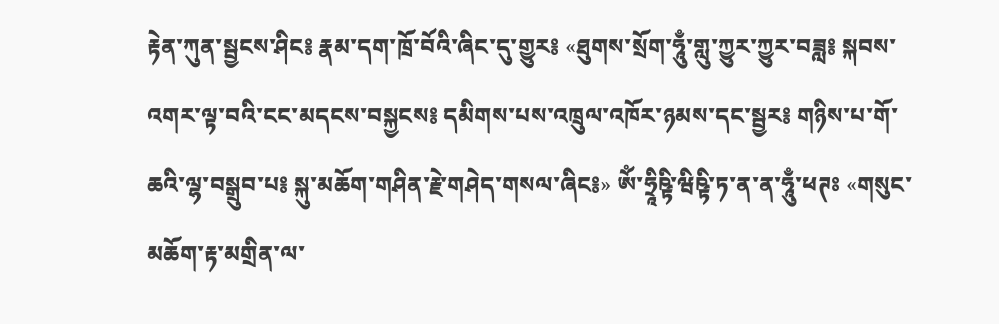རྟེན་ཀུན་སྦྱངས་ཤིང༔ རྣམ་དག་ཁྲོ་བོའི་ཞིང་དུ་གྱུར༔ «ཐུགས་སྲོག་ཧཱུྃ་གླུ་ཀྱུར་ཀྱུར་བཟླ༔ སྐབས་འགར་ལྟ་བའི་ངང་མདངས་བསྐྱངས༔ དམིགས་པས་འཁྲུལ་འཁོར་ཉམས་དང་སྦྱར༔ གཉིས་པ་གོ་ཆའི་ལྷ་བསྒྲུབ་པ༔ སྐུ་མཆོག་གཤིན་རྗེ་གཤེད་གསལ་ཞིང༔» ཨོཾ་ཧྲཱིཥྟི་ཝིཥྟི་ཏ་ན་ན་ཧཱུྃ་ཕཊཿ «གསུང་མཆོག་རྟ་མགྲིན་ལ་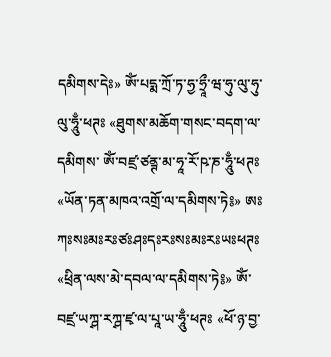དམིགས་དེཿ» ཨོཾ་པདྨ་ཀྲོ་ཏ་ཧྱ་ཧྲཱྀ་ཝ་ཧུ་ལུ་ཧུ་ལུ་ཧཱུྃ་ཕཊཿ «ཐུགས་མཆོག་གསང་བདག་ལ་དམིགས་ ཨོཾ་བཛྲ་ཙནྚ་མ་ཧཱ་རོ་ཥ་ཎ་ཧཱུྃ་ཕཊཿ «ཡོན་ཏན་མཁའ་འགྲོ་ལ་དམིགས་ཏེ༔» ཨཿཀཿསཿམཿརཿཙཿཤཿདཿརཿསཿམཿརཿཡཿཕཊཿ «ཕྲིན་ལས་མེ་དབལ་ལ་དམིགས་ཏེ༔» ཨོཾ་བཛྲ་ཡཀྴ་རཀྴ་ཛྭ་ལ་པཱ་ཡ་ཧཱུྃ་ཕཊཿ «ཕོ་ཉ་བྱ་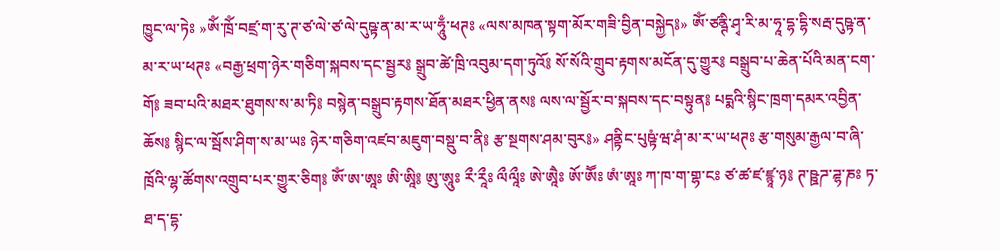ཁྱུང་ལ་ཏེཿ »ཨོཾ་ཁྲོཾ་བཛྲ་ག་རུ་ཊ་ཙ་ལེ་ཙ་ལེ་དུཥྟ་ན་མ་ར་ཡ་ཧཱུྃ་ཕཊཿ «ལས་མཁན་སྟག་མོར་གཟི་བྱིན་བསྐྱེད༔» ཨོཾ་ཙནྚི་ཤྭ་རི་མ་ཧཱ་དྷ་དྷི་སརྦ་དུཥྟ་ན་མ་ར་ཡ་ཕཊཿ «བརྒྱ་ཕྲག་ཉེར་གཅིག་སྐབས་དང་སྦྱར༔ སྒྲུབ་ཚེ་ཁྲི་འབུམ་དག་ཏུའོ༔ སོ་སོའི་གྲུབ་རྟགས་མངོན་དུ་གྱུར༔ བསྒྲུབ་པ་ཆེན་པོའི་མན་ངག་གོ༔ ཟབ་པའི་མཐར་ཐུགས་ས་མ་ཏི༔ བསྙེན་བསྒྲུབ་རྟགས་ཐོན་མཐར་ཕྱིན་ནས༔ ལས་ལ་སྦྱོར་བ་སྐབས་དང་བསྟུན༔ པདྨའི་སྙིང་ཁྲག་དམར་འབྱིན་ཆོས༔ སྙིང་ལ་སྦོས་ཤིག་ས་མ་ཡཿ ཉེར་གཅིག་འཛབ་མཇུག་བསྡུ་བ་ནི༔ རྩ་སྔགས་ཤམ་བུར༔» ཤནྟིང་པུཥྟཾ་ཝ་ཤཾ་མ་ར་ཡ་ཕཊཿ རྩ་གསུམ་རྒྱལ་བ་ཞི་ཁྲོའི་ལྷ་ཚོགས་འགྲུབ་པར་གྱུར་ཅིག༔ ཨོཾ་ཨ་ཨཱཿ ཨི་ཨཱི༔ ཨུ་ཨཱུཿ རྀ་རཱྀཿ ལྀལཱྀཿ ཨེ་ཨཱཻཿ ཨོ་ཨཽཿ ཨཾ་ཨཱཿ ཀ་ཁ་ག་གྷ་ངཿ ཙ་ཚ་ཛ་ཛྙཱ་ཉ༔ ཊ་ཥྛཌ་ཌྷ་ཎཿ ཏ་ཐ་ད་དྷ་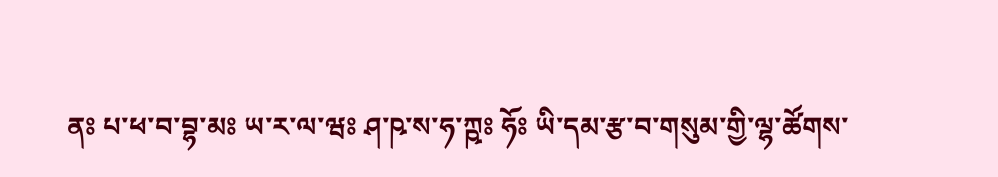ནཿ པ་ཕ་བ་བྷ་མཿ ཡ་ར་ལ་ཝཿ ཤ་ཥ་ས་ཧ་ཀྵཿ ཧོཿ ཡི་དམ་རྩ་བ་གསུམ་གྱི་ལྷ་ཚོགས་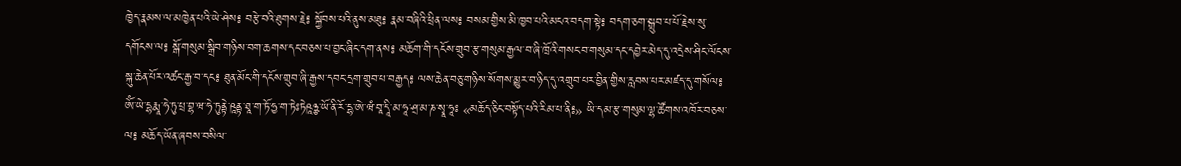ཁྱེད་རྣམས་ལ་མཁྱེན་པའི་ཡེ་ཤེས༔ བརྩེ་བའི་ཐུགས་རྗེ༔ སྐྱོབས་པའི་ནུས་མཐུ༔ རྣམ་བཞིའི་ཕྲིན་ལས༔ བསམ་གྱིས་མི་ཁྱབ་པའི་མངའ་བདག་སྟེ༔ བདག་ཅག་སྒྲུབ་པ་པོ་རྗེས་སུ་དགོངས་ལ༔ སྒོ་གསུམ་སྒྲིབ་གཉིས་བག་ཆགས་དང་བཅས་པ་བྱང་ཞིང་དག་ནས༔ མཆོག་གི་དངོས་གྲུབ་རྩ་གསུམ་རྒྱལ་བ་ཞི་ཁྲོའི་གསང་བ་གསུམ་དང་དབྱེར་མེད་དུ་འདྲེས་ཤིང་ལོངས་སྐུ་ཆེན་པོར་འཚང་རྒྱ་བ་དང༔ ཐུན་མོང་གི་དངོས་གྲུབ་ཞི་རྒྱས་དབང་དྲག་གྲུབ་པ་བརྒྱད༔ ལས་ཆེན་བཅུ་གཉིས་སོགས་མྱུར་བ་ཉིད་དུ་འགྲུབ་པར་བྱིན་གྱིས་རླབས་པར་མཛད་དུ་གསོལ༔ ཨོཾ་ཡེ་དྷརྨཱ་ཧེ་ཏུ་པྲ་བྷ་ཝ་ཧེ་ཏུནྟེ་ཥཱནྟ་ཐཱ་ག་ཏོ་ཧྱ་ག་ཏེཿཏེཥཱཉྩ་ཡོ་ནི་རོ་དྷ་ཨེ་ཝཾ་བཱ་དཱི་མ་ཧཱ་ཤྲ་མ་ཎ་སྭཱ་ཧཱཿ «མཆོད་ཅིང་བསྟོད་པའི་རིམ་པ་ནི༔» ཡི་དམ་རྩ་གསུམ་ལྷ་ཚོགས་འཁོར་བཅས་ལ༔ མཆོད་ཡོན་ཞབས་བསིལ་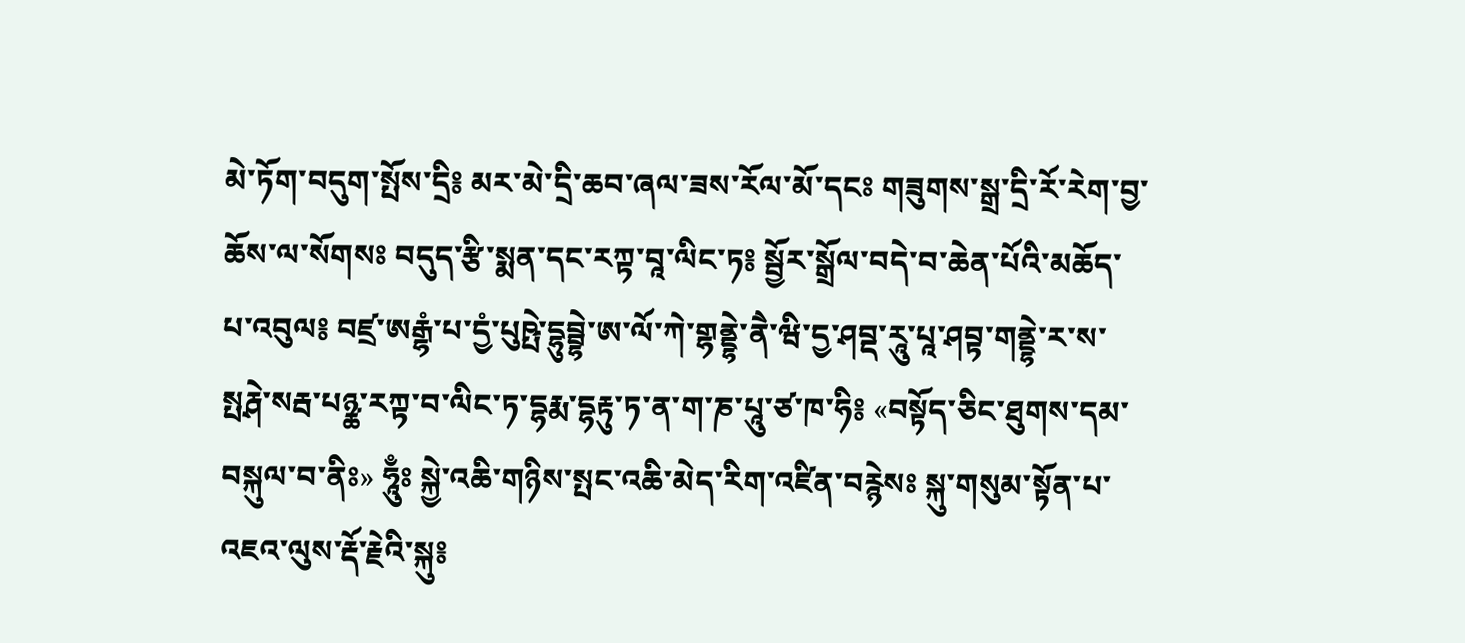མེ་ཏོག་བདུག་སྤོས་དྲི༔ མར་མེ་དྲི་ཆབ་ཞལ་ཟས་རོལ་མོ་དངཿ གཟུགས་སྒྲ་དྲི་རོ་རེག་བྱ་ཆོས་ལ་སོགསཿ བདུད་རྩི་སྨན་དང་རཀྟ་བཱ་ལིང་ཏ༔ སྦྱོར་སྒྲོལ་བདེ་བ་ཆེན་པོའི་མཆོད་པ་འབུལ༔ བཛྲ་ཨརྒྷཾ་པ་དྱཾ་པུཥྤེ་དྷུབྦྷེ་ཨ་ལོ་ཀེ་གྷནྡྷེ་ནཻ་ཝི་དྱ་ཤབྡ་རཱུ་པཱ་ཤབྟ་གནྡྷེ་ར་ས་སྤརྴེ་སརྦ་པཉྪ་རཀྟ་བ་ལིང་ཏ་དྷརྨ་དྷརྟུ་ཏ་ན་ག་ཎ་པཱུ་ཙ་ཁ་ཧི༔ «བསྟོད་ཅིང་ཐུགས་དམ་བསྐུལ་བ་ནིཿ» ཧཱུྃཿ སྐྱེ་འཆི་གཉིས་སྤང་འཆི་མེད་རིག་འཛིན་བརྙེསཿ སྐུ་གསུམ་སྟོན་པ་འཇའ་ལུས་རྡོ་རྗེའི་སྐུ༔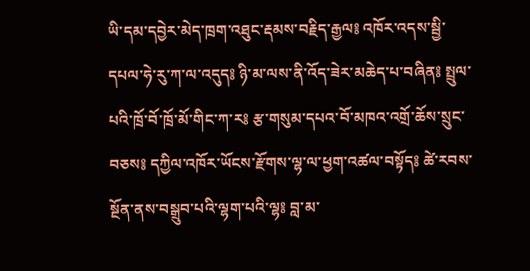ཡི་དམ་དབྱེར་མེད་ཁྲག་འཐུང་རྡམས་བརྗིད་རྒྱལ༔ འཁོར་འདས་སྦྱི་དཔལ་ཧེ་རུ་ཀ་ལ་འདུད༔ ཉི་མ་ལས་ནི་འོད་ཟེར་མཆེད་པ་བཞིན༔ སྤྲུལ་པའི་ཁྲོ་བོ་ཁྲོ་མོ་གིང་ཀ་ར༔ རྩ་གསུམ་དཔའ་བོ་མཁའ་འགྲོ་ཆོས་སྲུང་བཅས༔ དཀྱིལ་འཁོར་ཡོངས་རྫོགས་ལྷ་ལ་ཕྱག་འཚལ་བསྟོད༔ ཚེ་རབས་སྔོན་ནས་བསྒྲུབ་པའི་ལྷག་པའི་ལྷ༔ བླ་མ་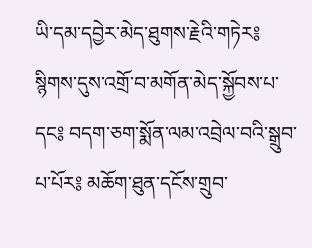ཡི་དམ་དབྱེར་མེད་ཐུགས་རྗེའི་གཏེར༔ སྙིགས་དུས་འགྲོ་བ་མགོན་མེད་སྐྱོབས་པ་དང༔ བདག་ཅག་སྨོན་ལམ་འབྲེལ་བའི་སྒྲུབ་པ་པོར༔ མཆོག་ཐུན་དངོས་གྲུབ་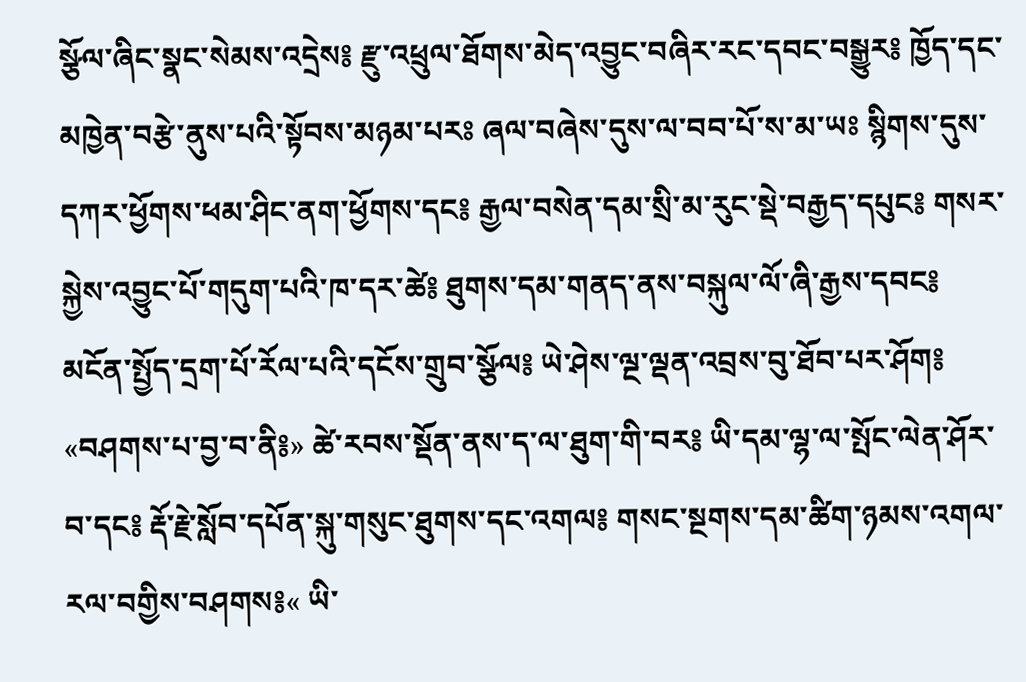སྩོལ་ཞིང་སྣང་སེམས་འདྲེས༔ རྫུ་འཕྲུལ་ཐོགས་མེད་འབྱུང་བཞིར་རང་དབང་བསྒྱུར༔ ཁྱོད་དང་མཁྱེན་བརྩེ་ནུས་པའི་སྟོབས་མཉམ་པརཿ ཞལ་བཞེས་དུས་ལ་བབ་པོ་ས་མ་ཡཿ སྙིགས་དུས་དཀར་ཕྱོགས་ཕམ་ཤིང་ནག་ཕྱོགས་དང༔ རྒྱལ་བསེན་དམ་སྲི་མ་རུང་སྡེ་བརྒྱད་དཔུང༔ གསར་སྐྱེས་འབྱུང་པོ་གདུག་པའི་ཁ་དར་ཚེ༔ ཐུགས་དམ་གནད་ནས་བསྐུལ་ལོ་ཞི་རྒྱས་དབང༔ མངོན་སྤྱོད་དྲག་པོ་རོལ་པའི་དངོས་གྲུབ་སྩོལ༔ ཡེ་ཤེས་ལྔ་ལྡན་འབྲས་བུ་ཐོབ་པར་ཤོག༔ «བཤགས་པ་བྱ་བ་ནི༔» ཚེ་རབས་སྡོན་ནས་ད་ལ་ཐུག་གི་བར༔ ཡི་དམ་ལྷ་ལ་སྤོང་ལེན་ཤོར་བ་དང༔ རྡོ་རྗེ་སློབ་དཔོན་སྐུ་གསུང་ཐུགས་དང་འགལ༔ གསང་སྔགས་དམ་ཚིག་ཉམས་འགལ་རལ་བགྱིས་བཤགས༔« ཡི་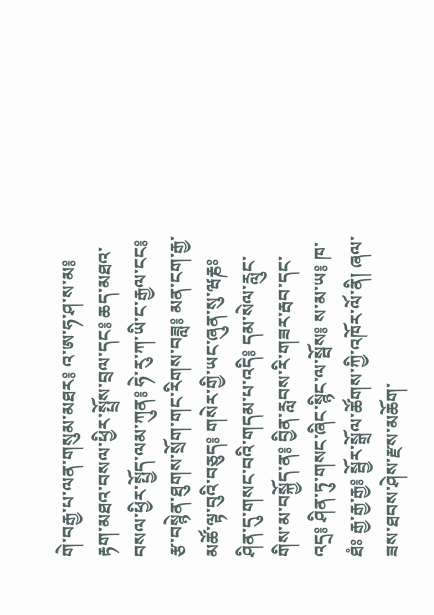གེ་བརྒྱ་པ་ལན་གསུམ་མཐར༔ འ་ཨ་ཧ་ཤ་ས་མ༔ རྟག་མཐའ་བསལ་ཕྱིར་སྤྲོས་བྲལ་དང༔ ཆད་མཐའ་བསལ་ཕྱིར་སྤྱོད་ལམ་ཀུན༔ ཧེ་རུ་ཀ་ཡི་ང་རྒྱལ་ངང༔ རྩ་བསྙེན་ཐུགས་སྲོག་གང་རིགས་བཟླ༔ མན་ངག་རྒྱ་མཚོ་ལྟ་བུའི་བཅུད༔ གསེར་གྱི་ཡང་ཞུན་སུ་ཝརྞཿ ཤིན་དུ་གསང་བའི་གདམ་པ་འདི༔ དམ་སེལ་རླུང་གིས་མ་བསྐྱོད་ན༔ བྱིན་རླབས་རི་གཟར་རྦབ་དང་འདྲ༔ ཤིན་ཏུ་གསང་ཞིང་སྙིང་ལ་སྦོས༔ ས་མ་ཡ༔ ཁ་ཐཾཿ རྒྱ་རྒྱ་རྒྱ༔ སྦྱོར་སྒྲོལ་ཚོགས་ཀྱི་འཁོར་ལོ་ནི། ཞལ་ཟས་ཐབས་ཤེས་རྫས་མཆོག་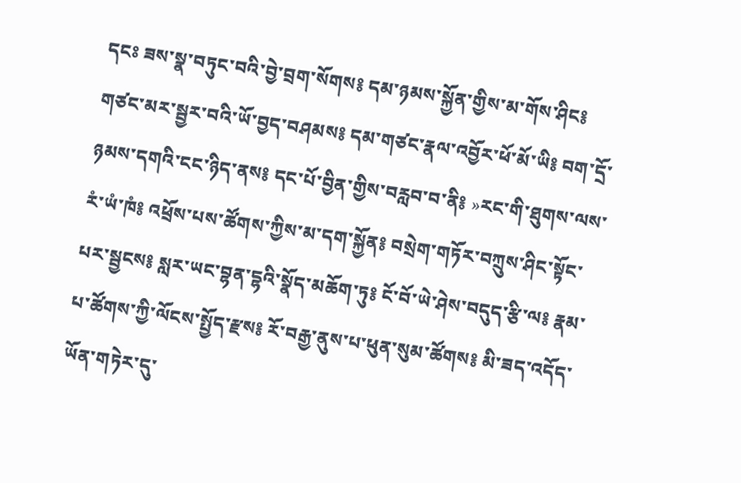དངཿ ཟས་སྣ་བཏུང་བའི་བྱེ་བྲག་སོགས༔ དམ་ཉམས་སྐྱོན་གྱིས་མ་གོས་ཤིང༔ གཙང་མར་སྦྱར་བའི་ཡོ་བྱད་བཤམས༔ དམ་གཙང་རྣལ་འབྱོར་ཕོ་མོ་ཡི༔ བག་དྲོ་ཉམས་དགའི་ངང་ཉིད་ནས༔ དང་པོ་བྱིན་གྱིས་བརླབ་བ་ནི༔ »རང་གི་ཐུགས་ལས་རཾ་ཡཾ་ཁཾ༔ འཕྲོས་པས་ཚོགས་ཀྱིས་མ་དག་སྐྱོན༔ བསྲེག་གཏོར་བཀྲུས་ཤིང་སྟོང་པར་སྦྱངས༔ སླར་ཡང་བྷན་དྷའི་སྣོད་མཆོག་ཏུ༔ ངོ་བོ་ཡེ་ཤེས་བདུད་རྩི་ལ༔ རྣམ་པ་ཚོགས་ཀྱི་ལོངས་སྤྱོད་རྫས༔ རོ་བརྒྱ་ནུས་པ་ཕུན་སུམ་ཚོགས༔ མི་ཟད་འདོད་ཡོན་གཏེར་དུ་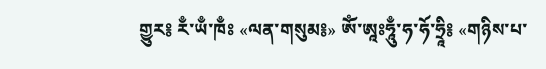གྱུར༔ རྃ་ཡྃ་ཁྃཿ «ལན་གསུམ༔» ཨོཾ་ཨཱཿཧཱུྃ་ཧ་ཧོ་ཧྲཱི༔ «གཉིས་པ་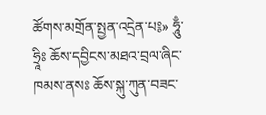ཚོགས་མགྲོན་སྤྱན་འདྲེན་པ༔» ཧཱུྃ་ཧྲཱིཿ ཆོས་དབྱིངས་མཐའ་བྲལ་ཞིང་ཁམས་ནསཿ ཆོས་སྐུ་ཀུན་བཟང་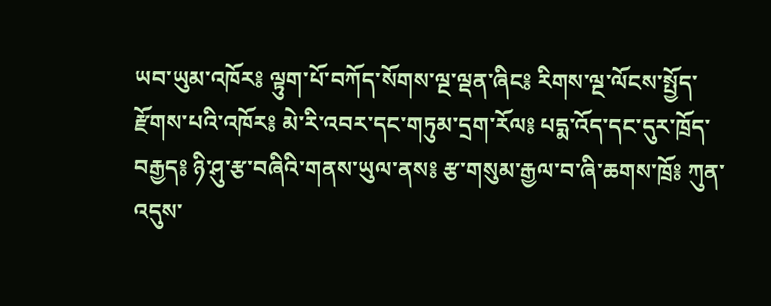ཡབ་ཡུམ་འཁོར༔ ལྟུག་པོ་བཀོད་སོགས་ལྔ་ལྡན་ཞིང༔ རིགས་ལྔ་ལོངས་སྤྱོད་རྫོགས་པའི་འཁོར༔ མེ་རི་འབར་དང་གཏུམ་དྲག་རོལ༔ པདྨ་འོད་དང་དུར་ཁྲོད་བརྒྱད༔ ཉི་ཤུ་རྩ་བཞིའི་གནས་ཡུལ་ནས༔ རྩ་གསུམ་རྒྱལ་བ་ཞི་ཆགས་ཁྲོ༔ ཀུན་འདུས་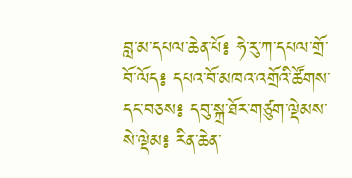བླ་མ་དཔལ་ཆེན་པོ༔ ཧེ་རུ་ཀ་དཔལ་གྲོ་བོ་ལོད༔ དཔའ་བོ་མཁའ་འགྲོའི་ཚོགས་དང་བཅས༔ དབུ་སྐྲ་ཐོར་གཙུག་ལྡེམས་སེ་ལྡེམ༔ རིན་ཆེན་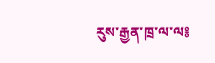རུས་རྒྱན་ཁྲ་ལ་ལ༔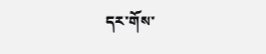དར་གོས་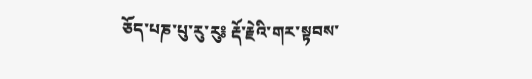ཅོད་པཎ་པུ་རུ་རུ༔ རྡོ་རྗེའི་གར་སྟབས་